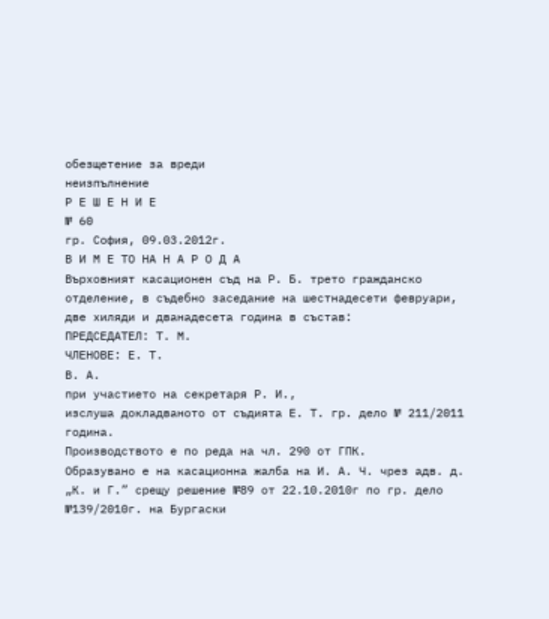обезщетение за вреди
неизпълнение
Р Е Ш Е Н И Е
№ 60
гр. София, 09.03.2012г.
В И М Е ТО НА Н А Р О Д А
Върховният касационен съд на Р. Б. трето гражданско отделение, в съдебно заседание на шестнадесети февруари, две хиляди и дванадесета година в състав:
ПРЕДСЕДАТЕЛ: Т. М.
ЧЛЕНОВЕ: Е. Т.
В. А.
при участието на секретаря Р. И.,
изслуша докладваното от съдията Е. Т. гр. дело № 211/2011 година.
Производството е по реда на чл. 290 от ГПК.
Образувано е на касационна жалба на И. А. Ч. чрез адв. д. „К. и Г.” срещу решение №89 от 22.10.2010г по гр. дело №139/2010г. на Бургаски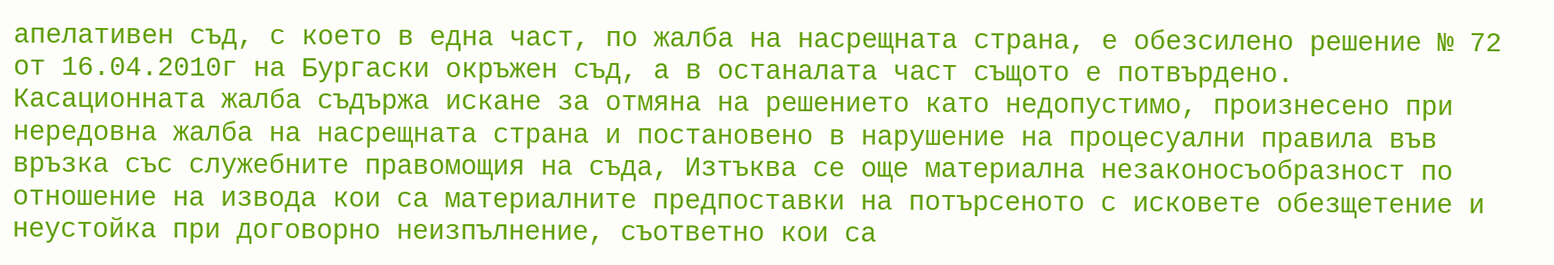апелативен съд, с което в една част, по жалба на насрещната страна, е обезсилено решение № 72 от 16.04.2010г на Бургаски окръжен съд, а в останалата част същото е потвърдено.
Касационната жалба съдържа искане за отмяна на решението като недопустимо, произнесено при нередовна жалба на насрещната страна и постановено в нарушение на процесуални правила във връзка със служебните правомощия на съда, Изтъква се още материална незаконосъобразност по отношение на извода кои са материалните предпоставки на потърсеното с исковете обезщетение и неустойка при договорно неизпълнение, съответно кои са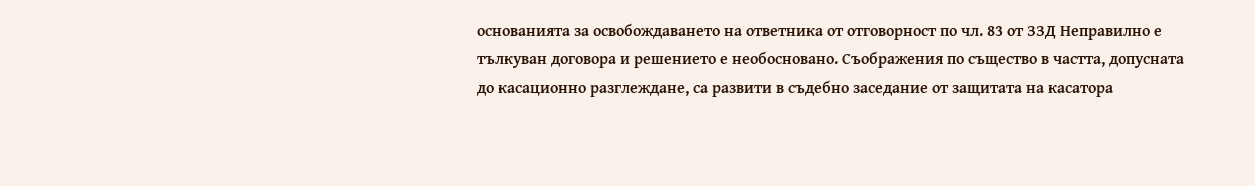основанията за освобождаването на ответника от отговорност по чл. 83 от ЗЗД Неправилно е тълкуван договора и решението е необосновано. Съображения по същество в частта, допусната до касационно разглеждане, са развити в съдебно заседание от защитата на касатора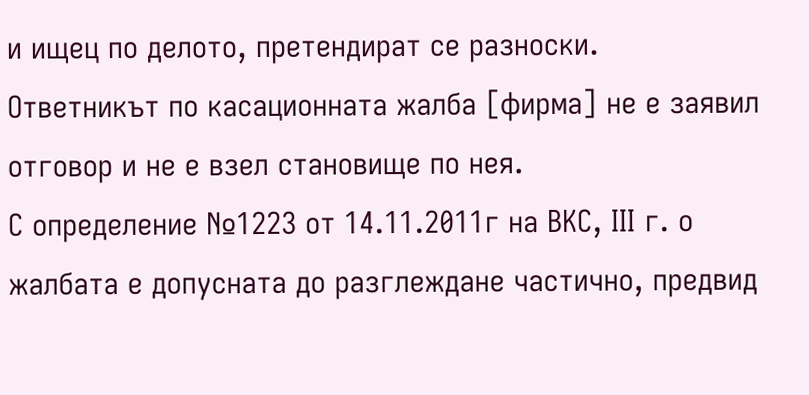и ищец по делото, претендират се разноски.
Ответникът по касационната жалба [фирма] не е заявил отговор и не е взел становище по нея.
С определение №1223 от 14.11.2011г на ВКС, ІІІ г. о жалбата е допусната до разглеждане частично, предвид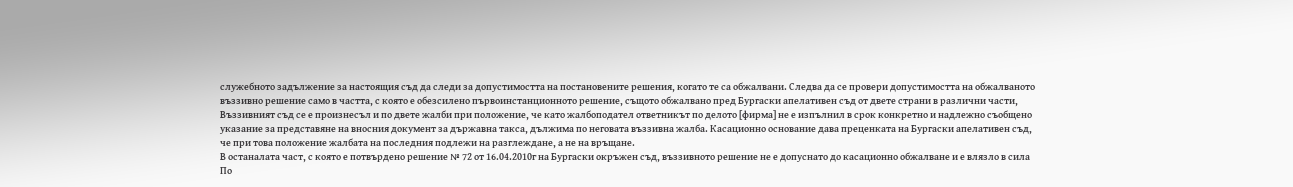служебното задължение за настоящия съд да следи за допустимостта на постановените решения, когато те са обжалвани. Следва да се провери допустимостта на обжалваното въззивно решение само в частта, с която е обезсилено първоинстанционното решение, същото обжалвано пред Бургаски апелативен съд от двете страни в различни части, Въззивният съд се е произнесъл и по двете жалби при положение, че като жалбоподател ответникът по делото [фирма] не е изпълнил в срок конкретно и надлежно съобщено указание за представяне на вносния документ за държавна такса, дължима по неговата въззивна жалба. Касационно основание дава преценката на Бургаски апелативен съд, че при това положение жалбата на последния подлежи на разглеждане, а не на връщане.
В останалата част, с която е потвърдено решение № 72 от 16.04.2010г на Бургаски окръжен съд, въззивното решение не е допуснато до касационно обжалване и е влязло в сила
По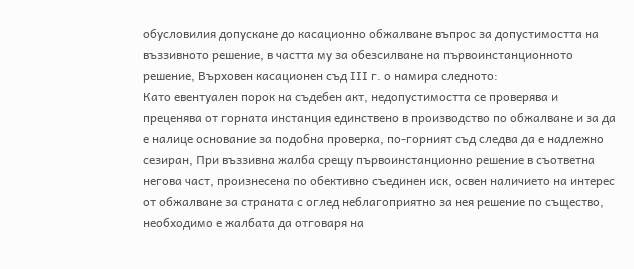обусловилия допускане до касационно обжалване въпрос за допустимостта на въззивното решение, в частта му за обезсилване на първоинстанционното решение, Върховен касационен съд ІІІ г. о намира следното:
Като евентуален порок на съдебен акт, недопустимостта се проверява и преценява от горната инстанция единствено в производство по обжалване и за да е налице основание за подобна проверка, по-горният съд следва да е надлежно сезиран, При въззивна жалба срещу първоинстанционно решение в съответна негова част, произнесена по обективно съединен иск, освен наличието на интерес от обжалване за страната с оглед неблагоприятно за нея решение по същество, необходимо е жалбата да отговаря на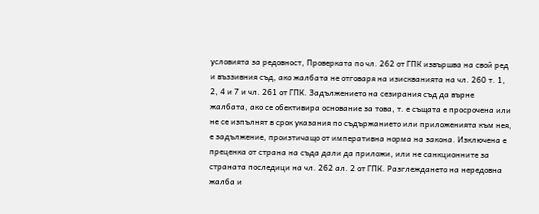условията за редовност, Проверката по чл. 262 от ГПК извършва на свой ред и въззивния съд, ако жалбата не отговаря на изискванията на чл. 260 т. 1, 2, 4 и 7 и чл. 261 от ГПК. Задължението на сезирания съд да върне жалбата, ако се обективира основание за това, т. е същата е просрочена или не се изпълнят в срок указания по съдържанието или приложенията към нея, е задължение, произтичащо от императивна норма на закона. Изключена е преценка от страна на съда дали да приложи, или не санкционните за страната последици на чл. 262 ал. 2 от ГПК. Разглеждането на нередовна жалба и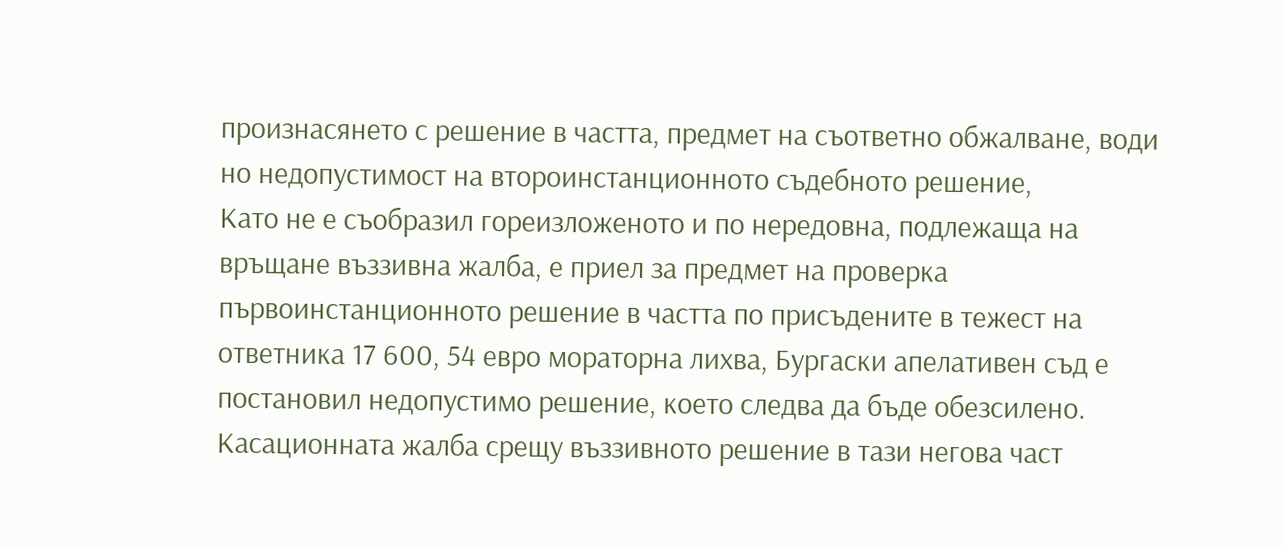произнасянето с решение в частта, предмет на съответно обжалване, води но недопустимост на второинстанционното съдебното решение,
Като не е съобразил гореизложеното и по нередовна, подлежаща на връщане въззивна жалба, е приел за предмет на проверка първоинстанционното решение в частта по присъдените в тежест на ответника 17 600, 54 евро мораторна лихва, Бургаски апелативен съд е постановил недопустимо решение, което следва да бъде обезсилено. Касационната жалба срещу въззивното решение в тази негова част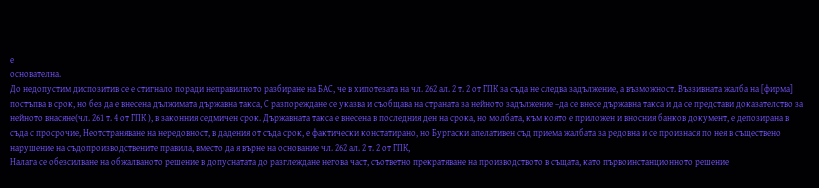е
основателна.
До недопустим диспозитив се е стигнало поради неправилното разбиране на БАС, че в хипотезата на чл. 262 ал. 2 т. 2 от ГПК за съда не следва задължение, а възможност. Въззивната жалба на [фирма] постъпва в срок, но без да е внесена дължимата държавна такса, С разпореждане се указва и съобщава на страната за нейното задължение –да се внесе държавна такса и да се представи доказателство за нейното внасяне(чл. 261 т. 4 от ГПК ), в законния седмичен срок. Държавната такса е внесена в последния ден на срока, но молбата, към която е приложен и вносния банков документ, е депозирана в съда с просрочие, Неотстраняване на нередовност, в дадения от съда срок, е фактически констатирано, но Бургаски апелативен съд приема жалбата за редовна и се произнася по нея в съществено нарушение на съдопроизводствените правила, вместо да я върне на основание чл. 262 ал. 2 т. 2 от ГПК,
Налага се обезсилване на обжалваното решение в допуснатата до разглеждане негова част, съответно прекратяване на производството в същата, като първоинстанционното решение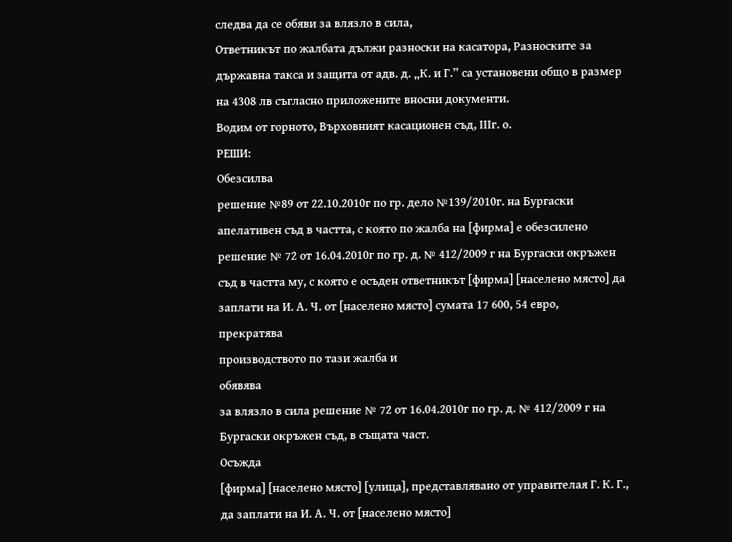следва да се обяви за влязло в сила,
Ответникът по жалбата дължи разноски на касатора, Разноските за държавна такса и защита от адв. д. „К. и Г.” са установени общо в размер на 4308 лв съгласно приложените вносни документи.
Водим от горното, Върховният касационен съд, ІІІг. о.
РЕШИ:
Обезсилва
решение №89 от 22.10.2010г по гр. дело №139/2010г. на Бургаски апелативен съд в частта, с която по жалба на [фирма] е обезсилено решение № 72 от 16.04.2010г по гр. д. № 412/2009 г на Бургаски окръжен съд в частта му, с която е осъден ответникът [фирма] [населено място] да заплати на И. А. Ч. от [населено място] сумата 17 600, 54 евро,
прекратява
производството по тази жалба и
обявява
за влязло в сила решение № 72 от 16.04.2010г по гр. д. № 412/2009 г на Бургаски окръжен съд, в същата част.
Осъжда
[фирма] [населено място] [улица], представлявано от управителая Г. К. Г., да заплати на И. А. Ч. от [населено място]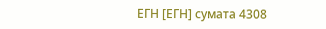ЕГН [ЕГН] сумата 4308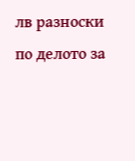лв разноски по делото за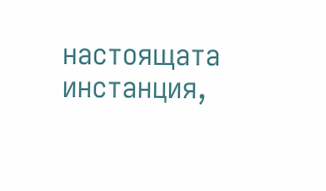настоящата инстанция,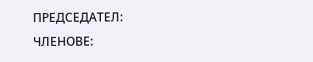ПРЕДСЕДАТЕЛ:
ЧЛЕНОВЕ: